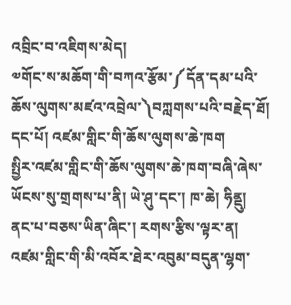འབྲིང་བ་འཇིགས་མེད།
༧གོང་ས་མཆོག་གི་བཀའ་རྩོམ་༼དོན་དམ་པའི་ཆོས་ལུགས་མཛའ་འབྲེལ་༽བཀླགས་པའི་བརྗེད་ཐོ།
དང་པོ། འཛམ་གླིང་གི་ཆོས་ལུགས་ཆེ་ཁག
སྤྱིར་འཛམ་གླིང་གི་ཆོས་ལུགས་ཆེ་ཁག་བཞི་ཞེས་ཡོངས་སུ་གྲགས་པ་ནི། ཡེ་ཤུ་དང་། ཁ་ཆེ། ཧིནྡུ། ནང་པ་བཅས་ཡིན་ཞིང་། རགས་རྩིས་ལྟར་ན། འཛམ་གླིང་གི་མི་འབོར་ཐེར་འབུམ་བདུན་ལྷག་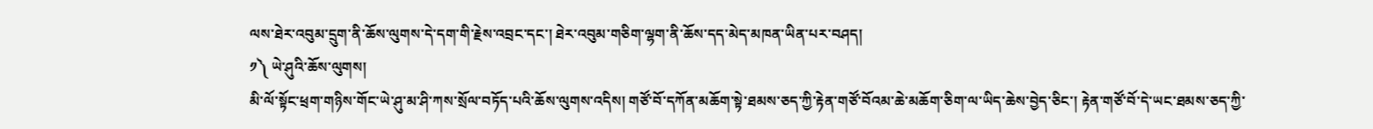ལས་ཐེར་འབུམ་དྲུག་ནི་ཆོས་ལུགས་དེ་དག་གི་རྗེས་འབྲང་དང་། ཐེར་འབུམ་གཅིག་ལྷག་ནི་ཆོས་དད་མེད་མཁན་ཡིན་པར་བཤད།
༡༽ ཡེ་ཤུའི་ཆོས་ལུགས།
མི་ལོ་སྟོང་ཕྲག་གཉིས་གོང་ཡེ་ཤུ་མ་ཤི་ཀས་སྲོལ་བཏོད་པའི་ཆོས་ལུགས་འདིས། གཙོ་བོ་དཀོན་མཆོག་སྟེ་ཐམས་ཅད་ཀྱི་རྟེན་གཙོ་བོའམ་ཆེ་མཆོག་ཅིག་ལ་ཡིད་ཆེས་བྱེད་ཅིང་། རྟེན་གཙོ་བོ་དེ་ཡང་ཐམས་ཅད་ཀྱི་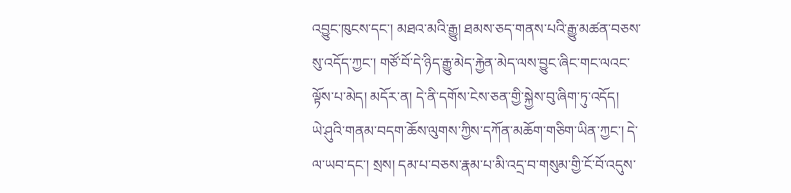འབྱུང་ཁུངས་དང་། མཐའ་མའི་རྒྱུ། ཐམས་ཅད་གནས་པའི་རྒྱུ་མཚན་བཅས་སུ་འདོད་ཀྱང་། གཙོ་བོ་དེ་ཉིད་རྒྱུ་མེད་རྐྱེན་མེད་ལས་བྱུང་ཞིང་གང་ལའང་ལྟོས་པ་མེད། མདོར་ན། དེ་ནི་དགོས་ངེས་ཅན་གྱི་སྐྱེས་བུ་ཞིག་ཏུ་འདོད།
ཡེ་ཤུའི་གནམ་བདག་ཆོས་ལུགས་ཀྱིས་དཀོན་མཆོག་གཅིག་ཡིན་ཀྱང་། དེ་ལ་ཡབ་དང་། སྲས། དམ་པ་བཅས་རྣམ་པ་མི་འདྲ་བ་གསུམ་གྱི་ངོ་བོ་འདུས་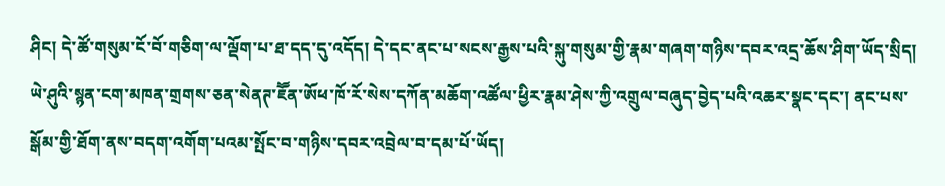ཤིང། དེ་ཚོ་གསུམ་ངོ་བོ་གཅིག་ལ་ལྡོག་པ་ཐ་དད་དུ་འདོད། དེ་དང་ནང་པ་སངས་རྒྱས་པའི་སྐུ་གསུམ་གྱི་རྣམ་གཞག་གཉིས་དབར་འདྲ་ཆོས་ཤིག་ཡོད་སྲིད།
ཡེ་ཤུའི་སྙན་ངག་མཁན་གྲགས་ཅན་སེནཊ་ཇཽན་ཨོཕ་ཁོ་རོ་སེས་དཀོན་མཆོག་འཚོལ་ཕྱིར་རྣམ་ཤེས་ཀྱི་འགྲུལ་བཞུད་བྱེད་པའི་འཆར་སྣང་དང་། ནང་པས་སྒོམ་གྱི་ཐོག་ནས་བདག་འགོག་པའམ་སྤོང་བ་གཉིས་དབར་འབྲེལ་བ་དམ་པོ་ཡོད།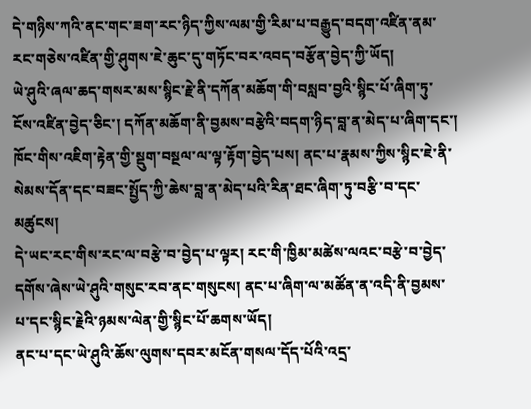དེ་གཉིས་ཀའི་ནང་གང་ཟག་རང་ཉིད་ཀྱིས་ལམ་གྱི་རིམ་པ་བརྒྱུད་བདག་འཛིན་ནམ་རང་གཅེས་འཛིན་གྱི་ཤུགས་ཇེ་ཆུང་དུ་གཏོང་བར་འབད་བརྩོན་བྱེད་ཀྱི་ཡོད།
ཡེ་ཤུའི་ཞལ་ཆད་གསར་མས་སྙིང་རྗེ་ནི་དཀོན་མཆོག་གི་བསླབ་བྱའི་སྙིང་པོ་ཞིག་ཏུ་ངོས་འཛིན་བྱེད་ཅིང་། དཀོན་མཆོག་ནི་བྱམས་བརྩེའི་བདག་ཉིད་བླ་ན་མེད་པ་ཞིག་དང་། ཁོང་གིས་འཇིག་རྟེན་གྱི་སྡུག་བསྔལ་ལ་ལྟ་རྟོག་བྱེད་པས། ནང་པ་རྣམས་ཀྱིས་སྙིང་ཇེ་ནི་སེམས་དོན་དང་བཟང་སྤྱོད་ཀྱི་ཆེས་བླ་ན་མེད་པའི་རིན་ཐང་ཞིག་ཏུ་བརྩི་བ་དང་མཚུངས།
དེ་ཡང་རང་གིས་རང་ལ་བརྩེ་བ་བྱེད་པ་ལྟར། རང་གི་ཁྱིམ་མཚེས་ལའང་བརྩེ་བ་བྱེད་དགོས་ཞེས་ཡེ་ཤུའི་གསུང་རབ་ནང་གསུངས། ནང་པ་ཞིག་ལ་མཚོན་ན་འདི་ནི་བྱམས་པ་དང་སྙིང་རྗེའི་ཉམས་ལེན་གྱི་སྙིང་པོ་ཆགས་ཡོད།
ནང་པ་དང་ཡེ་ཤུའི་ཆོས་ལུགས་དབར་མངོན་གསལ་དོད་པོའི་འདྲ་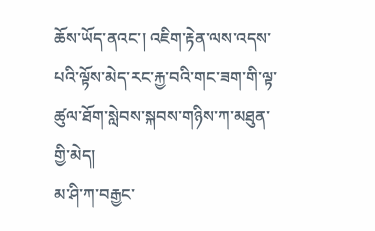ཆོས་ཡོད་ནའང་། འཇིག་རྟེན་ལས་འདས་པའི་ལྟོས་མེད་རང་རྐྱ་བའི་གང་ཟག་གི་ལྟ་ཚུལ་ཐོག་སླེབས་སྐབས་གཉིས་ཀ་མཐུན་གྱི་མེད།
མ་ཤི་ཀ་བརྒྱང་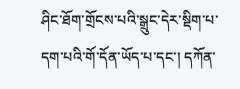ཤིང་ཐོག་གྲོངས་པའི་སྒྲུང་དེར་སྡིག་པ་དག་པའི་གོ་དོན་ཡོད་པ་དང་། དཀོན་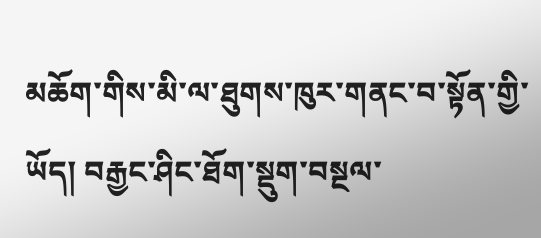མཆོག་གིས་མི་ལ་ཐུགས་ཁུར་གནང་བ་སྟོན་གྱི་ཡོད། བརྒྱང་ཤིང་ཐོག་སྡུག་བསྔལ་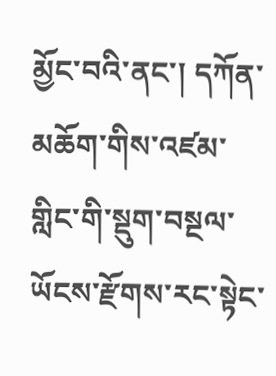མྱོང་བའི་ནང་། དཀོན་མཆོག་གིས་འཛམ་གླིང་གི་སྡུག་བསྔལ་ཡོངས་རྫོགས་རང་སྟེང་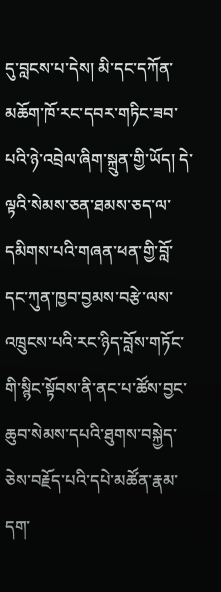དུ་བླངས་པ་དེས། མི་དང་དཀོན་མཆོག་ཁོ་རང་དབར་གཏིང་ཟབ་པའི་ཉེ་འབྲེལ་ཞིག་སྐྲུན་གྱི་ཡོད། དེ་ལྟའི་སེམས་ཅན་ཐམས་ཅད་ལ་དམིགས་པའི་གཞན་ཕན་གྱི་བློ་དང་ཀུན་ཁྱབ་བྱམས་བརྩེ་ལས་འཁྲུངས་པའི་རང་ཉིད་བློས་གཏོང་གི་སྙིང་སྟོབས་ནི་ནང་པ་ཚོས་བྱང་ཆུབ་སེམས་དཔའི་ཐུགས་བསྐྱེད་ཅེས་བརྗོད་པའི་དཔེ་མཚོན་རྣམ་དག་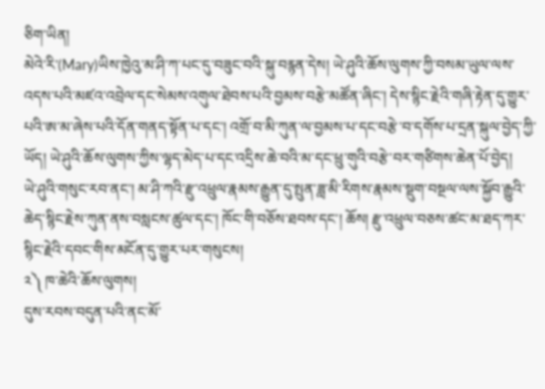ཅིག་ཡིན།
མེའེ་རི་(Mary)ཡིས་ཁྱེའུ་མ་ཤི་ཀ་པང་དུ་བཟུང་བའི་སྐུ་བརྙན་དེས། ཡེ་ཤུའི་ཆོས་ལུགས་ཀྱི་བསམ་ཡུལ་ལས་འདས་པའི་མཛའ་འབྲེལ་དང་སེམས་འགུལ་ཐེབས་པའི་བྱམས་བརྩེ་མཚོན་ཞིང་། དེས་སྙིང་རྗེའི་གཞི་རྟེན་དུ་གྱུར་པའི་ཨ་མ་ཞེས་པའི་དོན་གནད་སྟོན་པ་དང་། འགྲོ་བ་མི་ཀུན་ལ་བྱམས་པ་དང་བརྩེ་བ་དགོས་པ་དྲན་སྐུལ་བྱེད་ཀྱི་ཡོད། ཡེ་ཤུའི་ཆོས་ལུགས་ཀྱིས་ལྷད་མེད་པ་དང་འདྲིས་ཆེ་བའི་མ་དང་ཕྲུ་གུའི་བརྩེ་བར་གཙིགས་ཆེན་པོ་བྱེད།
ཡེ་ཤུའི་གསུང་རབ་ནང་། མ་ཤི་ཀའི་རྫུ་འཕྲུལ་རྣམས་རྒྱུན་དུ་སྤུན་ཟླ་མི་རིགས་རྣམས་སྡུག་བསྔལ་ལས་སྐྱོབ་རྒྱུའི་ཆེད་སྙིང་རྗེས་ཀུན་ནས་བསླངས་ཚུལ་དང་། ཁོང་གི་བཅོས་ཐབས་དང་། ཆོས། རྫུ་འཕྲུལ་བཅས་ཚང་མ་ཐད་ཀར་སྙིང་རྗེའི་དབང་གིས་མངོན་དུ་གྱུར་པར་གསུངས།
༢༽ ཁ་ཆེའི་ཆོས་ལུགས།
དུས་རབས་བདུན་པའི་ནང་མོ་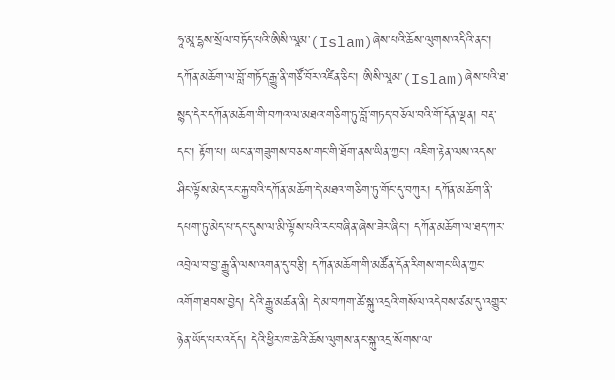ཧཱ་མཱ་དྷས་སྲོལ་བཏོད་པའི་ཨིསི་ལཱམ་(Islam)ཞེས་པའི་ཆོས་ལུགས་འདིའི་ནང་། དཀོན་མཆོག་ལ་བློ་གཏོད་རྒྱུ་ནི་གཙོ་བོར་འཛིན་ཅིང་། ཨིསི་ལཱམ་(Islam)ཞེས་པའི་ཐ་སྙད་དེར་དཀོན་མཆོག་གི་བཀའ་ལ་མཐའ་གཅིག་ཏུ་བློ་གཏད་བཅོལ་བའི་གོ་དོན་ལྡན། བརྡ་དང་། རྟོག་པ། ཡང་ན་གཟུགས་བཅས་གང་གི་ཐོག་ནས་ཡིན་ཀྱང་། འཇིག་རྟེན་ལས་འདས་ཤིང་ལྟོས་མེད་རང་རྐྱ་བའི་དཀོན་མཆོག་དེ་མཐའ་གཅིག་ཏུ་གོང་དུ་བཀུར། དཀོན་མཆོག་ནི་དཔག་ཏུ་མེད་པ་དང་དུས་ལ་མི་ལྟོས་པའི་རང་བཞིན་ཞེས་ཟེར་ཞིང་། དཀོན་མཆོག་ལ་ཐད་ཀར་འབྲེལ་བ་བྱ་རྒྱུ་ནི་ལས་འགན་དུ་བརྩི། དཀོན་མཆོག་གི་མཚོན་དོན་རིགས་གང་ཡིན་ཀྱང་འགོག་ཐབས་བྱེད། དེའི་རྒྱུ་མཚན་ནི། དེ་མ་བཀག་ཚེ་སྐུ་འདྲའི་གསོལ་འདེབས་ཙམ་དུ་འགྱུར་ཉེན་ཡོད་པར་འདོད། དེའི་ཕྱིར་ཁ་ཆེའི་ཆོས་ལུགས་ནང་སྐུ་འདྲ་སོགས་ལ་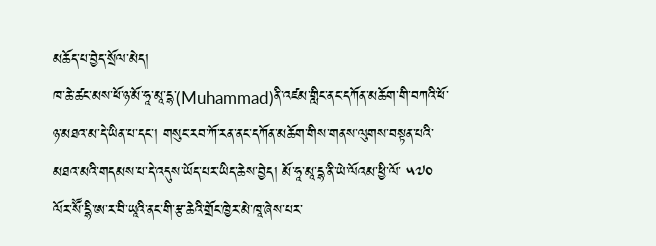མཆོད་པ་བྱེད་སྲོལ་མེད།
ཁ་ཆེ་ཚང་མས་ཕོ་ཉ་མོ་ཧཱ་མཱ་དྷ་(Muhammad)ནི་འཛམ་གླིང་ནང་དཀོན་མཆོག་གི་བཀའི་ཕོ་ཉ་མཐའ་མ་དེ་ཡིན་པ་དང་། གསུང་རབ་ཀོ་རན་ནང་དཀོན་མཆོག་གིས་གནས་ལུགས་བསྟན་པའི་མཐའ་མའི་གདམས་པ་དེ་འདུས་ཡོད་པར་ཡིད་ཆེས་བྱེད། མོ་ཧཱ་མཱ་དྷ་ནི་ཡེ་ལོའམ་ཕྱི་ལོ་ ༥༧༠ ལོར་སཽ་དྷི་ཨ་ར་བི་ཡཱའི་ནང་གི་རྩ་ཆེའི་གྲོང་ཁྱེར་མེ་ཁཱ་ཞེས་པར་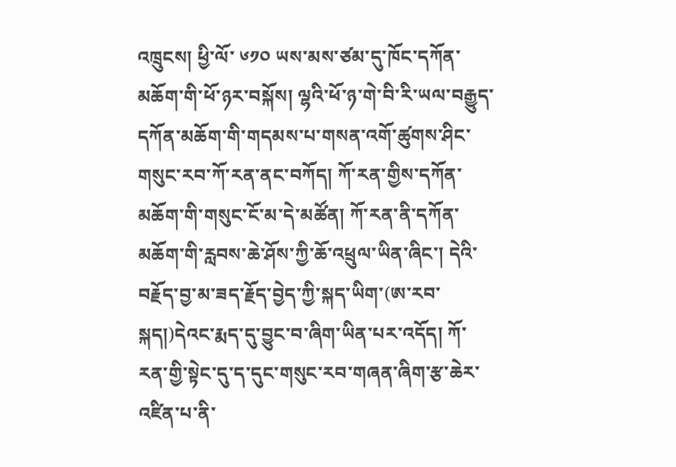འཁྲུངས། ཕྱི་ལོ་ ༦༡༠ ཡས་མས་ཙམ་དུ་ཁོང་དཀོན་མཆོག་གི་ཕོ་ཉར་བསྐོས། ལྷའི་ཕོ་ཉ་གེ་བི་རི་ཡལ་བརྒྱུད་དཀོན་མཆོག་གི་གདམས་པ་གསན་འགོ་ཚུགས་ཤིང་གསུང་རབ་ཀོ་རན་ནང་བཀོད། ཀོ་རན་གྱིས་དཀོན་མཆོག་གི་གསུང་ངོ་མ་དེ་མཚོན། ཀོ་རན་ནི་དཀོན་མཆོག་གི་རླབས་ཆེ་ཤོས་ཀྱི་ཆོ་འཕྲུལ་ཡིན་ཞིང་། དེའི་བརྗོད་བྱ་མ་ཟད་རྗོད་བྱེད་ཀྱི་སྐད་ཡིག་(ཨ་རབ་སྐད།)དེའང་རྨད་དུ་བྱུང་བ་ཞིག་ཡིན་པར་འདོད། ཀོ་རན་གྱི་སྟེང་དུ་ད་དུང་གསུང་རབ་གཞན་ཞིག་རྩ་ཆེར་འཛིན་པ་ནི་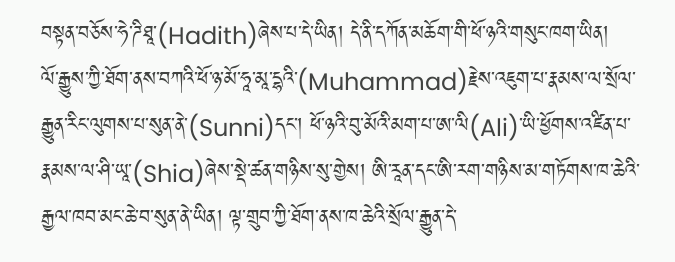བསྟན་བཅོས་ཧེ་ཌིཐཱ་(Hadith)ཞེས་པ་དེ་ཡིན། དེ་ནི་དཀོན་མཆོག་གི་ཕོ་ཉའི་གསུང་ཁག་ཡིན།
ལོ་རྒྱུས་ཀྱི་ཐོག་ནས་བཀའི་ཕོ་ཉ་མོ་ཧཱ་མཱ་དྷའི་(Muhammad)རྗེས་འཇུག་པ་རྣམས་ལ་སྲོལ་རྒྱུན་རིང་ལུགས་པ་སུན་ནེ་(Sunni)དང་། ཕོ་ཉའི་བུ་མོའི་མག་པ་ཨ་ལི(Ali)་ཡི་ཕྱོགས་འཛིན་པ་རྣམས་ལ་ཤི་ཡཱ་(Shia)ཞེས་སྡེ་ཚན་གཉིས་སུ་གྱེས། ཨི་རཱན་དང་ཨི་རག་གཉིས་མ་གཏོགས་ཁ་ཆེའི་རྒྱལ་ཁབ་མང་ཆེ་བ་སུན་ནེ་ཡིན། ལྟ་གྲུབ་ཀྱི་ཐོག་ནས་ཁ་ཆེའི་སྲོལ་རྒྱུན་དེ་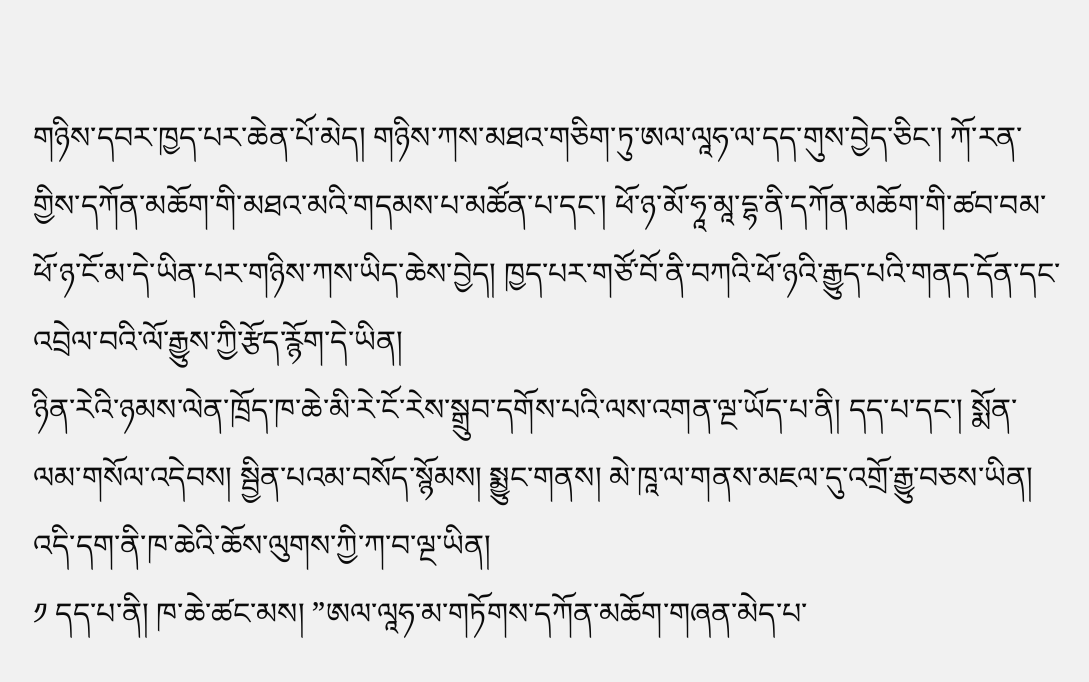གཉིས་དབར་ཁྱད་པར་ཆེན་པོ་མེད། གཉིས་ཀས་མཐའ་གཅིག་ཏུ་ཨལ་ལཱཧ་ལ་དད་གུས་བྱེད་ཅིང་། ཀོ་རན་གྱིས་དཀོན་མཆོག་གི་མཐའ་མའི་གདམས་པ་མཚོན་པ་དང་། ཕོ་ཉ་མོ་ཧཱ་མཱ་དྷ་ནི་དཀོན་མཆོག་གི་ཚབ་བམ་ཕོ་ཉ་ངོ་མ་དེ་ཡིན་པར་གཉིས་ཀས་ཡིད་ཆེས་བྱེད། ཁྱད་པར་གཙོ་བོ་ནི་བཀའི་ཕོ་ཉའི་རྒྱུད་པའི་གནད་དོན་དང་འབྲེལ་བའི་ལོ་རྒྱུས་ཀྱི་རྩོད་རྙོག་དེ་ཡིན།
ཉིན་རེའི་ཉམས་ལེན་ཁྲོད་ཁ་ཆེ་མི་རེ་ངོ་རེས་སྒྲུབ་དགོས་པའི་ལས་འགན་ལྔ་ཡོད་པ་ནི། དད་པ་དང་། སྨོན་ལམ་གསོལ་འདེབས། སྦྱིན་པའམ་བསོད་སྙོམས། སྨྱུང་གནས། མེ་ཁཱ་ལ་གནས་མཇལ་དུ་འགྲོ་རྒྱུ་བཅས་ཡིན། འདི་དག་ནི་ཁ་ཆེའི་ཆོས་ལུགས་ཀྱི་ཀ་བ་ལྔ་ཡིན།
༡ དད་པ་ནི། ཁ་ཆེ་ཚང་མས། ”ཨལ་ལཱཧ་མ་གཏོགས་དཀོན་མཆོག་གཞན་མེད་པ་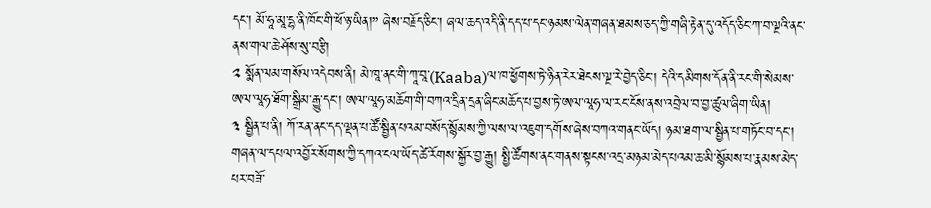དང་། མོ་ཧཱ་མཱ་དྷ་ནི་ཁོང་གི་ཕོ་ཉ་ཡིན།” ཞེས་བརྗོད་ཅིང་། ཞལ་ཆད་འདི་ནི་དད་པ་དང་ཉམས་ལེན་གཞན་ཐམས་ཅད་ཀྱི་གཞི་རྟེན་དུ་འདོད་ཅིང་ཀ་བ་ལྔའི་ནང་ནས་གལ་ཆེ་ཤོས་སུ་བརྩི།
༢ སྨོན་ལམ་གསོལ་འདེབས་ནི། མེ་ཁཱ་ནང་གི་ཀཱ་བཱ་(Kaaba)ལ་ཁ་ཕྱོགས་ཏེ་ཉིན་རེར་ཐེངས་ལྔ་རེ་བྱེད་ཅིང་། དེའི་དམིགས་དོན་ནི་རང་གི་སེམས་ཨལ་ལཱཧ་ཐོག་སྒྲིམ་རྒྱུ་དང་། ཨལ་ལཱཧ་མཆོག་གི་བཀའ་དྲིན་དྲན་ཞིང་མཆོད་པ་བྱས་ཏེ་ཨལ་ལཱཧ་ལ་རང་ངོས་ནས་འབྲེལ་བ་བྱ་ཚུལ་ཞིག་ཡིན།
༣ སྦྱིན་པ་ནི། ཀོ་རན་ནང་དད་ལྡན་པ་ཚོ་སྦྱིན་པའམ་བསོད་སྙོམས་ཀྱི་ལས་ལ་འཇུག་དགོས་ཞེས་བཀའ་གནང་ཡོད། ཉམ་ཐག་ལ་སྦྱིན་པ་གཏོང་བ་དང་། གཞན་ལ་དཔལ་འབྱོར་སོགས་ཀྱི་དཀའ་ངལ་ཡོད་ཚེ་རོགས་སྐྱོར་བྱ་རྒྱུ། སྤྱི་ཚོགས་ནང་གནས་སྟངས་འདྲ་མཉམ་མེད་པའམ་ཆ་མི་སྙོམས་པ་རྣམས་མེད་པར་བཟོ་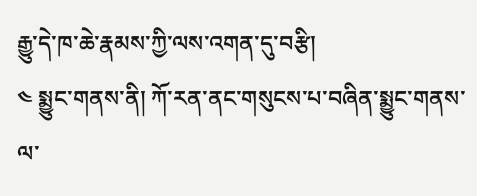རྒྱུ་དེ་ཁ་ཆེ་རྣམས་ཀྱི་ལས་འགན་དུ་བརྩི།
༤ སྨྱུང་གནས་ནི། ཀོ་རན་ནང་གསུངས་པ་བཞིན་སྨྱུང་གནས་ལ་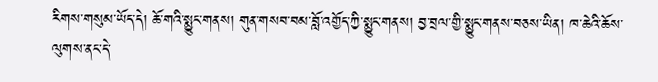རིགས་གསུམ་ཡོད་དེ། ཆོ་གའི་སྨྱུང་གནས། གུན་གསབ་བམ་བློ་འགྱོད་ཀྱི་སྨྱུང་གནས། བྱ་བྲལ་གྱི་སྨྱུང་གནས་བཅས་ཡིན། ཁ་ཆེའི་ཆོས་ལུགས་ནང་དེ་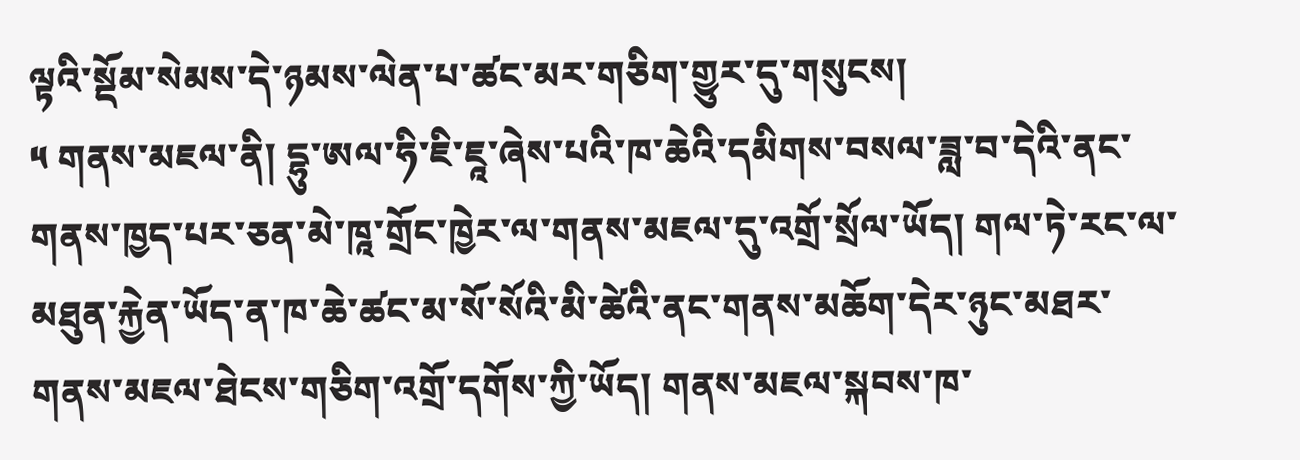ལྟའི་སྡོམ་སེམས་དེ་ཉམས་ལེན་པ་ཚང་མར་གཅིག་གྱུར་དུ་གསུངས།
༥ གནས་མཇལ་ནི། དྷུ་ཨལ་ཧི་ཇི་ཇཱ་ཞེས་པའི་ཁ་ཆེའི་དམིགས་བསལ་ཟླ་བ་དེའི་ནང་གནས་ཁྱད་པར་ཅན་མེ་ཁཱ་གྲོང་ཁྱེར་ལ་གནས་མཇལ་དུ་འགྲོ་སྲོལ་ཡོད། གལ་ཏེ་རང་ལ་མཐུན་རྐྱེན་ཡོད་ན་ཁ་ཆེ་ཚང་མ་སོ་སོའི་མི་ཚེའི་ནང་གནས་མཆོག་དེར་ཉུང་མཐར་གནས་མཇལ་ཐེངས་གཅིག་འགྲོ་དགོས་ཀྱི་ཡོད། གནས་མཇལ་སྐབས་ཁ་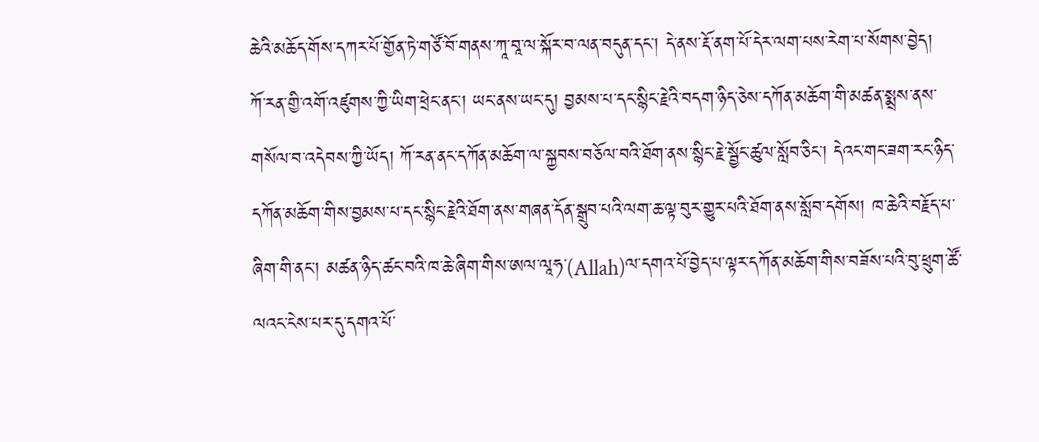ཆེའི་མཆོད་གོས་དཀར་པོ་གྱོན་ཏེ་གཙོ་བོ་གནས་ཀཱ་བཱ་ལ་སྐོར་བ་ལན་བདུན་དང་། དེ་ནས་རྡོ་ནག་པོ་དེར་ལག་པས་རེག་པ་སོགས་བྱེད།
ཀོ་རན་གྱི་འགོ་འཛུགས་ཀྱི་ཡིག་ཕྲེང་ནང་། ཡང་ནས་ཡང་དུ། བྱམས་པ་དང་སྙིང་རྗེའི་བདག་ཉིད་ཅེས་དཀོན་མཆོག་གི་མཚན་སྨྲས་ནས་གསོལ་བ་འདེབས་ཀྱི་ཡོད། ཀོ་རན་ནང་དཀོན་མཆོག་ལ་སྐྱབས་བཅོལ་བའི་ཐོག་ནས་སྙིང་རྗེ་སྦྱོང་ཚུལ་སློབ་ཅིང་། དེའང་གང་ཟག་རང་ཉིད་དཀོན་མཆོག་གིས་བྱམས་པ་དང་སྙིང་རྗེའི་ཐོག་ནས་གཞན་དོན་སྒྲུབ་པའི་ལག་ཆ་ལྟ་བུར་གྱུར་པའི་ཐོག་ནས་སློབ་དགོས། ཁ་ཆེའི་བརྗོད་པ་ཞིག་གི་ནང་། མཚན་ཉིད་ཚང་བའི་ཁ་ཆེ་ཞིག་གིས་ཨལ་ལཱཧ་(Allah)ལ་དགའ་པོ་བྱེད་པ་ལྟར་དཀོན་མཆོག་གིས་བཟོས་པའི་བུ་ཕྲུག་ཚོ་ལའང་ངེས་པར་དུ་དགའ་པོ་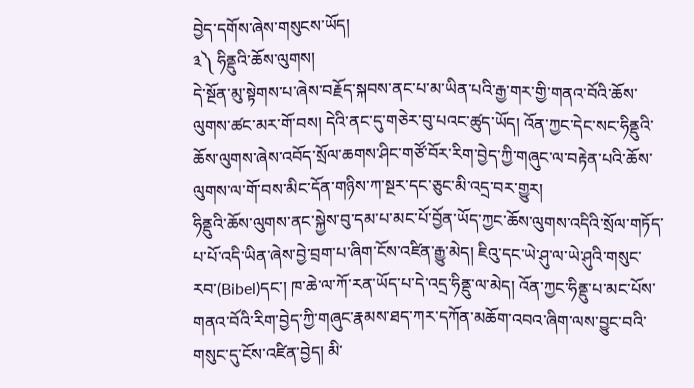བྱེད་དགོས་ཞེས་གསུངས་ཡོད།
༣༽ ཧིནྡུའི་ཆོས་ལུགས།
དེ་སྔོན་མུ་སྟེགས་པ་ཞེས་བརྗོད་སྐབས་ནང་པ་མ་ཡིན་པའི་རྒྱ་གར་གྱི་གནའ་བོའི་ཆོས་ལུགས་ཚང་མར་གོ་བས། དེའི་ནང་དུ་གཅེར་བུ་པའང་ཚུད་ཡོད། འོན་ཀྱང་དེང་སང་ཧིནྡུའི་ཆོས་ལུགས་ཞེས་འབོད་སྲོལ་ཆགས་ཤིང་གཙོ་བོར་རིག་བྱེད་ཀྱི་གཞུང་ལ་བརྟེན་པའི་ཆོས་ལུགས་ལ་གོ་བས་མིང་དོན་གཉིས་ཀ་སྔར་དང་ཅུང་མི་འདྲ་བར་གྱུར།
ཧིནྡུའི་ཆོས་ལུགས་ནང་སྐྱེས་བུ་དམ་པ་མང་པོ་བྱོན་ཡོད་ཀྱང་ཆོས་ལུགས་འདིའི་སྲོལ་གཏོད་པ་པོ་འདི་ཡིན་ཞེས་བྱེ་བྲག་པ་ཞིག་ངོས་འཛིན་རྒྱུ་མེད། ཇིའུ་དང་ཡེ་ཤུ་ལ་ཡེ་ཤུའི་གསུང་རབ་(Bibel)དང་། ཁ་ཆེ་ལ་ཀོ་རན་ཡོད་པ་དེ་འདྲ་ཧིནྡུ་ལ་མེད། འོན་ཀྱང་ཧིནྡུ་པ་མང་པོས་གནའ་བོའི་རིག་བྱེད་ཀྱི་གཞུང་རྣམས་ཐད་ཀར་དཀོན་མཆོག་འབའ་ཞིག་ལས་བྱུང་བའི་གསུང་དུ་ངོས་འཛིན་བྱེད། མི་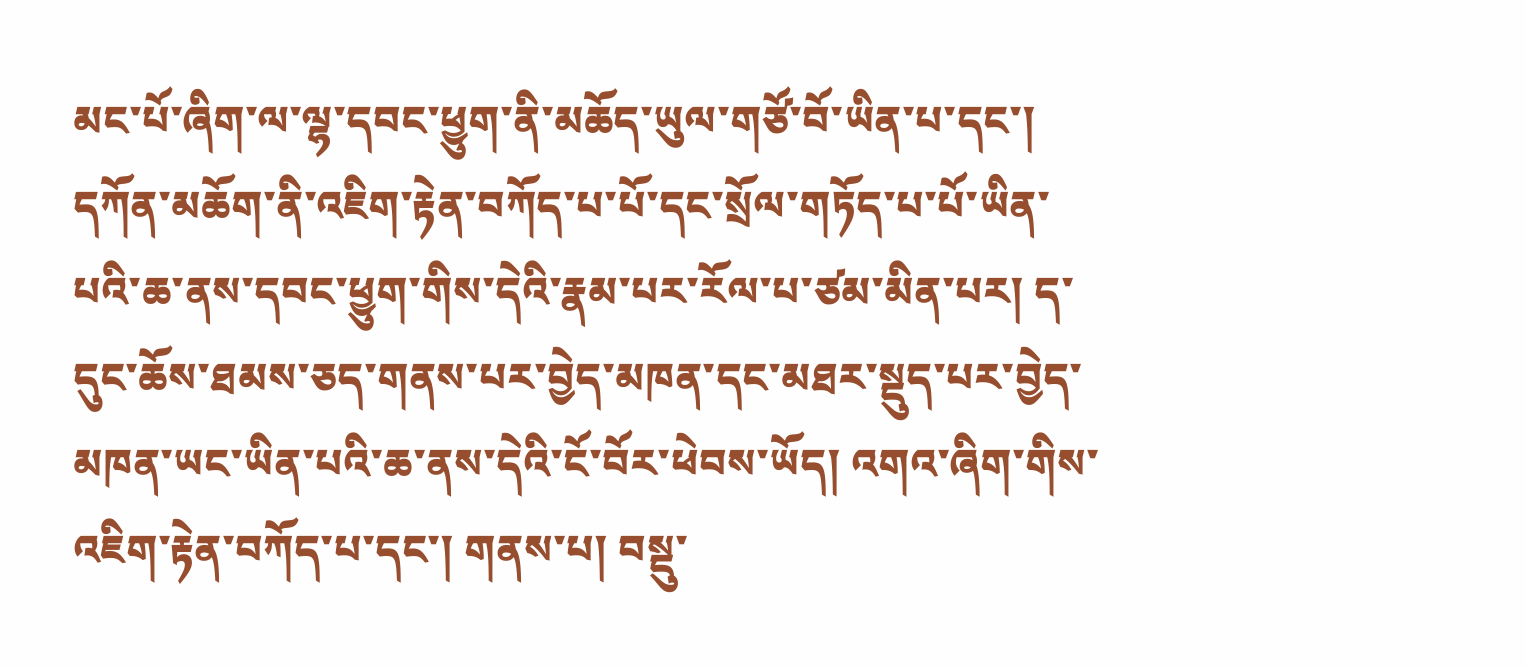མང་པོ་ཞིག་ལ་ལྷ་དབང་ཕྱུག་ནི་མཆོད་ཡུལ་གཙོ་བོ་ཡིན་པ་དང་། དཀོན་མཆོག་ནི་འཇིག་རྟེན་བཀོད་པ་པོ་དང་སྲོལ་གཏོད་པ་པོ་ཡིན་པའི་ཆ་ནས་དབང་ཕྱུག་གིས་དེའི་རྣམ་པར་རོལ་པ་ཙམ་མིན་པར། ད་དུང་ཆོས་ཐམས་ཅད་གནས་པར་བྱེད་མཁན་དང་མཐར་སྡུད་པར་བྱེད་མཁན་ཡང་ཡིན་པའི་ཆ་ནས་དེའི་ངོ་བོར་ཕེབས་ཡོད། འགའ་ཞིག་གིས་འཇིག་རྟེན་བཀོད་པ་དང་། གནས་པ། བསྡུ་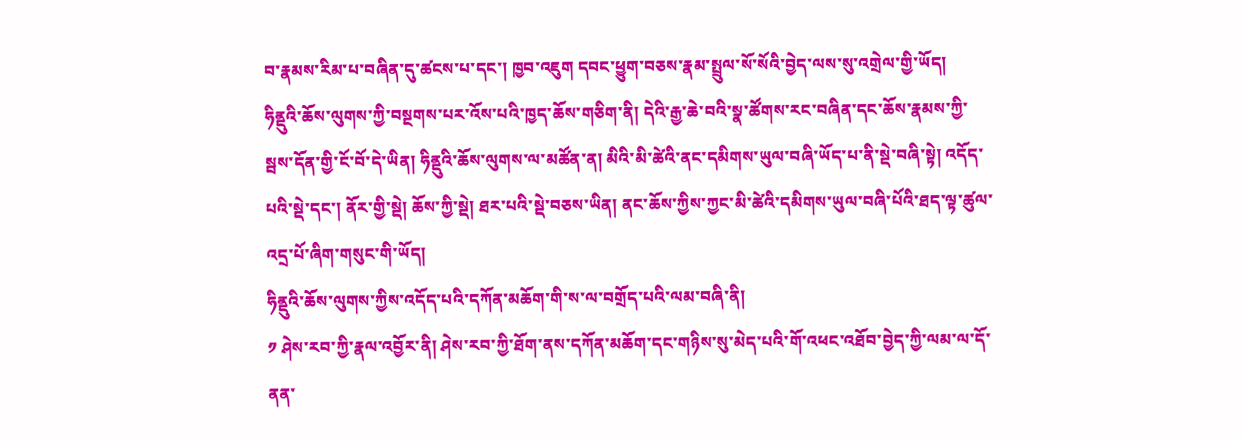བ་རྣམས་རིམ་པ་བཞིན་དུ་ཚངས་པ་དང་། ཁྱབ་འཇུག དབང་ཕྱུག་བཅས་རྣམ་སྤྲུལ་སོ་སོའི་བྱེད་ལས་སུ་འགྲེལ་གྱི་ཡོད།
ཧིནྡུའི་ཆོས་ལུགས་ཀྱི་བསྔགས་པར་འོས་པའི་ཁྱད་ཆོས་གཅིག་ནི། དེའི་རྒྱ་ཆེ་བའི་སྣ་ཚོགས་རང་བཞིན་དང་ཆོས་རྣམས་ཀྱི་སྦས་དོན་གྱི་ངོ་བོ་དེ་ཡིན། ཧིནྡུའི་ཆོས་ལུགས་ལ་མཚོན་ན། མིའི་མི་ཚེའི་ནང་དམིགས་ཡུལ་བཞི་ཡོད་པ་ནི་སྡེ་བཞི་སྟེ། འདོད་པའི་སྡེ་དང་། ནོར་གྱི་སྡེ། ཆོས་ཀྱི་སྡེ། ཐར་པའི་སྡེ་བཅས་ཡིན། ནང་ཆོས་ཀྱིས་ཀྱང་མི་ཚེའི་དམིགས་ཡུལ་བཞི་པོའི་ཐད་ལྟ་ཚུལ་འདྲ་པོ་ཞིག་གསུང་གི་ཡོད།
ཧིནྡུའི་ཆོས་ལུགས་ཀྱིས་འདོད་པའི་དཀོན་མཆོག་གི་ས་ལ་བགྲོད་པའི་ལམ་བཞི་ནི།
༡ ཤེས་རབ་ཀྱི་རྣལ་འབྱོར་ནི། ཤེས་རབ་ཀྱི་ཐོག་ནས་དཀོན་མཆོག་དང་གཉིས་སུ་མེད་པའི་གོ་འཕང་འཐོབ་བྱེད་ཀྱི་ལམ་ལ་དོ་ནན་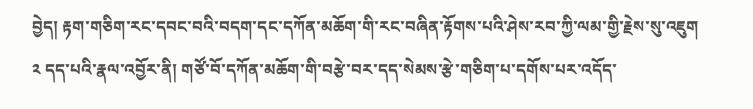བྱེད། རྟག་གཅིག་རང་དབང་བའི་བདག་དང་དཀོན་མཆོག་གི་རང་བཞིན་རྟོགས་པའི་ཤེས་རབ་ཀྱི་ལམ་གྱི་རྗེས་སུ་འཇུག
༢ དད་པའི་རྣལ་འབྱོར་ནི། གཙོ་བོ་དཀོན་མཆོག་གི་བརྩེ་བར་དད་སེམས་རྩེ་གཅིག་པ་དགོས་པར་འདོད་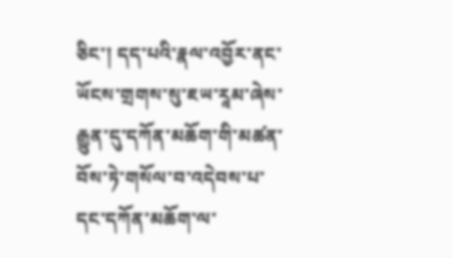ཅིང་། དད་པའི་རྣལ་འབྱོར་ནང་ཡོངས་གྲགས་སུ་ཇཡ་རཱམ་ཞེས་རྒྱུན་དུ་དཀོན་མཆོག་གི་མཚན་བོས་ཏེ་གསོལ་བ་འདེབས་པ་དང་དཀོན་མཆོག་ལ་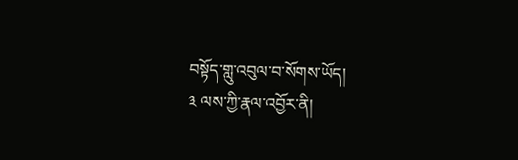བསྟོད་གླུ་འབུལ་བ་སོགས་ཡོད།
༣ ལས་ཀྱི་རྣལ་འབྱོར་ནི།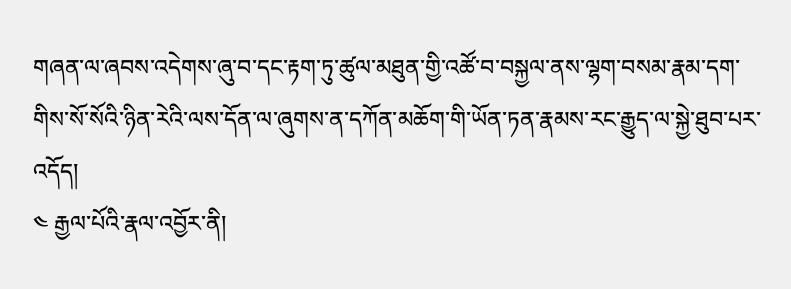གཞན་ལ་ཞབས་འདེགས་ཞུ་བ་དང་རྟག་ཏུ་ཚུལ་མཐུན་གྱི་འཚོ་བ་བསྐྱལ་ནས་ལྷག་བསམ་རྣམ་དག་གིས་སོ་སོའི་ཉིན་རེའི་ལས་དོན་ལ་ཞུགས་ན་དཀོན་མཆོག་གི་ཡོན་ཏན་རྣམས་རང་རྒྱུད་ལ་སྐྱེ་ཐུབ་པར་འདོད།
༤ རྒྱལ་པོའི་རྣལ་འབྱོར་ནི།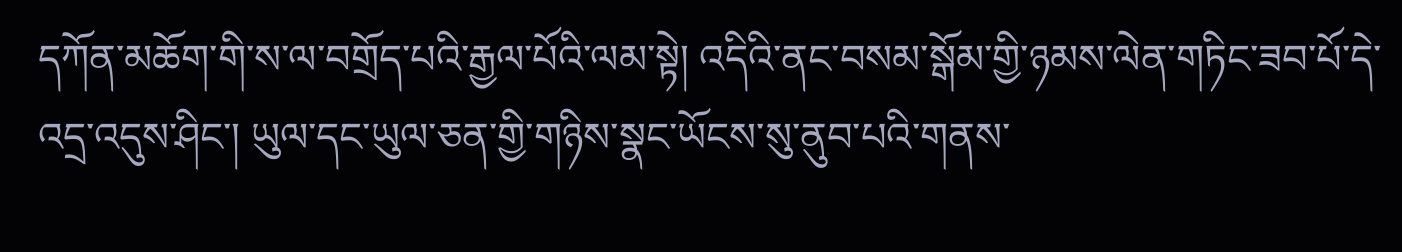དཀོན་མཆོག་གི་ས་ལ་བགྲོད་པའི་རྒྱལ་པོའི་ལམ་སྟེ། འདིའི་ནང་བསམ་སྒོམ་གྱི་ཉམས་ལེན་གཏིང་ཟབ་པོ་དེ་འདྲ་འདུས་ཤིང་། ཡུལ་དང་ཡུལ་ཅན་གྱི་གཉིས་སྣང་ཡོངས་སུ་ནུབ་པའི་གནས་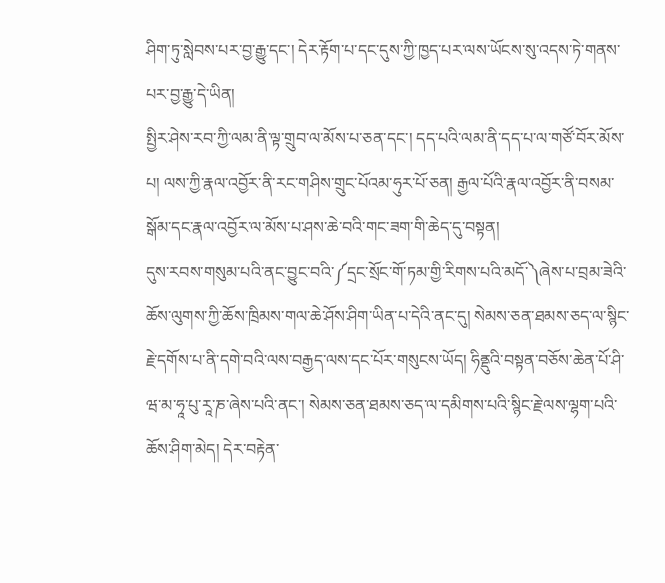ཤིག་ཏུ་སླེབས་པར་བྱ་རྒྱུ་དང་། དེར་རྟོག་པ་དང་དུས་ཀྱི་ཁྱད་པར་ལས་ཡོངས་སུ་འདས་ཏེ་གནས་པར་བྱ་རྒྱུ་དེ་ཡིན།
སྤྱིར་ཤེས་རབ་ཀྱི་ལམ་ནི་ལྟ་གྲུབ་ལ་མོས་པ་ཅན་དང་། དད་པའི་ལམ་ནི་དད་པ་ལ་གཙོ་བོར་མོས་པ། ལས་ཀྱི་རྣལ་འབྱོར་ནི་རང་གཤིས་གྲུང་པོའམ་ཧུར་པོ་ཅན། རྒྱལ་པོའི་རྣལ་འབྱོར་ནི་བསམ་སྒོམ་དང་རྣལ་འབྱོར་ལ་མོས་པ་ཤས་ཆེ་བའི་གང་ཟག་གི་ཆེད་དུ་བསྟན།
དུས་རབས་གསུམ་པའི་ནང་བྱུང་བའི་༼དྲང་སྲོང་གོ་ཏམ་གྱི་རིགས་པའི་མདོ་༽ཞེས་པ་བྲམ་ཟེའི་ཆོས་ལུགས་ཀྱི་ཆོས་ཁྲིམས་གལ་ཆེ་ཤོས་ཤིག་ཡིན་པ་དེའི་ནང་དུ། སེམས་ཅན་ཐམས་ཅད་ལ་སྙིང་རྗེ་དགོས་པ་ནི་དགེ་བའི་ལས་བརྒྱད་ལས་དང་པོར་གསུངས་ཡོད། ཧིནྡུའི་བསྟན་བཅོས་ཆེན་པོ་ཤི་ཝ་མ་ཧཱ་པུ་རཱ་ཎ་ཞེས་པའི་ནང་། སེམས་ཅན་ཐམས་ཅད་ལ་དམིགས་པའི་སྙིང་རྗེ་ལས་ལྷག་པའི་ཆོས་ཤིག་མེད། དེར་བརྟེན་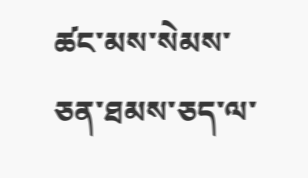ཚང་མས་སེམས་ཅན་ཐམས་ཅད་ལ་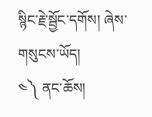སྙིང་རྗེ་སྦྱོང་དགོས། ཞེས་གསུངས་ཡོད།
༤༽ ནང་ཆོས།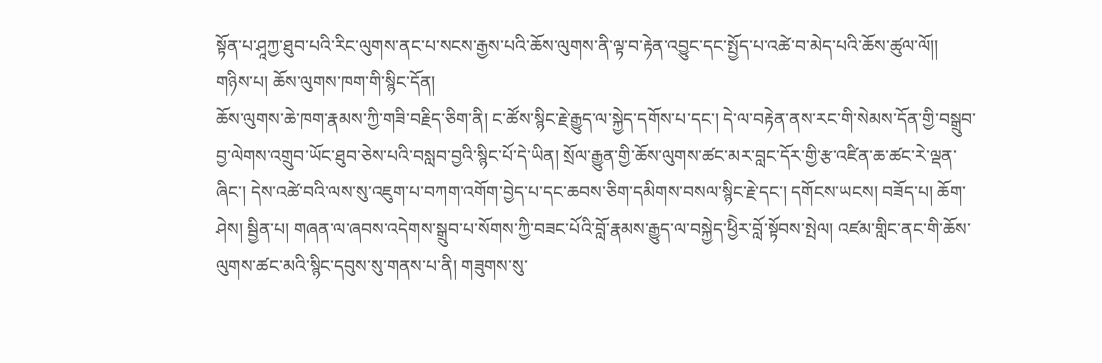སྟོན་པ་ཤཱཀྱ་ཐུབ་པའི་རིང་ལུགས་ནང་པ་སངས་རྒྱས་པའི་ཆོས་ལུགས་ནི་ལྟ་བ་རྟེན་འབྱུང་དང་སྤྱོད་པ་འཚེ་བ་མེད་པའི་ཆོས་ཚུལ་ལོ།།
གཉིས་པ། ཆོས་ལུགས་ཁག་གི་སྙིང་དོན།
ཆོས་ལུགས་ཆེ་ཁག་རྣམས་ཀྱི་གཟི་བརྗིད་ཅིག་ནི། ང་ཚོས་སྙིང་རྗེ་རྒྱུད་ལ་སྐྱེད་དགོས་པ་དང་། དེ་ལ་བརྟེན་ནས་རང་གི་སེམས་དོན་གྱི་བསྒྲུབ་བྱ་ལེགས་འགྲུབ་ཡོང་ཐུབ་ཅེས་པའི་བསླབ་བྱའི་སྙིང་པོ་དེ་ཡིན། སྲོལ་རྒྱུན་གྱི་ཆོས་ལུགས་ཚང་མར་བླང་དོར་གྱི་རྩ་འཛིན་ཆ་ཚང་རེ་ལྡན་ཞིང་། དེས་འཚེ་བའི་ལས་སུ་འཇུག་པ་བཀག་འགོག་བྱེད་པ་དང་ཆབས་ཅིག་དམིགས་བསལ་སྙིང་རྗེ་དང་། དགོངས་ཡངས། བཟོད་པ། ཆོག་ཤེས། སྦྱིན་པ། གཞན་ལ་ཞབས་འདེགས་སྒྲུབ་པ་སོགས་ཀྱི་བཟང་པོའི་བློ་རྣམས་རྒྱུད་ལ་བསྐྱེད་ཕྱིེར་བློ་སྟོབས་སྤེལ། འཛམ་གླིང་ནང་གི་ཆོས་ལུགས་ཚང་མའི་སྙིང་དབུས་སུ་གནས་པ་ནི། གཟུགས་སུ་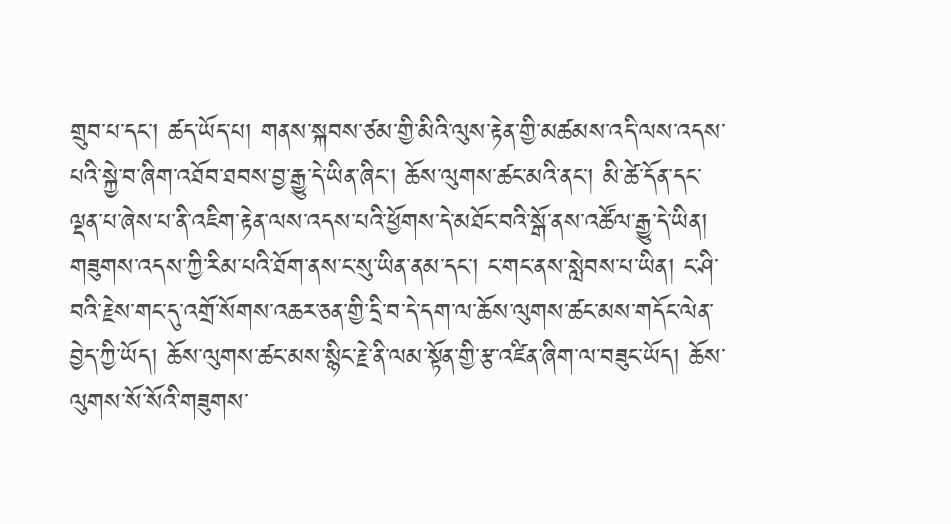གྲུབ་པ་དང་། ཚད་ཡོད་པ། གནས་སྐབས་ཙམ་གྱི་མིའི་ལུས་རྟེན་གྱི་མཚམས་འདི་ལས་འདས་པའི་སྐྱེ་བ་ཞིག་འཐོབ་ཐབས་བྱ་རྒྱུ་དེ་ཡིན་ཞིང་། ཆོས་ལུགས་ཚང་མའི་ནང་། མི་ཚེ་དོན་དང་ལྡན་པ་ཞེས་པ་ནི་འཇིག་རྟེན་ལས་འདས་པའི་ཕྱོགས་དེ་མཐོང་བའི་སྒོ་ནས་འཚོལ་རྒྱུ་དེ་ཡིན།
གཟུགས་འདས་ཀྱི་རིམ་པའི་ཐོག་ནས་ང་སུ་ཡིན་ནམ་དང་། ང་གང་ནས་སླེབས་པ་ཡིན། ང་ཤི་བའི་རྗེས་གང་དུ་འགྲོ་སོགས་འཆར་ཅན་གྱི་དྲི་བ་དེ་དག་ལ་ཆོས་ལུགས་ཚང་མས་གདོང་ལེན་བྱེད་ཀྱི་ཡོད། ཆོས་ལུགས་ཚང་མས་སྙིང་རྗེ་ནི་ལམ་སྟོན་གྱི་རྩ་འཛིན་ཞིག་ལ་བཟུང་ཡོད། ཆོས་ལུགས་སོ་སོའི་གཟུགས་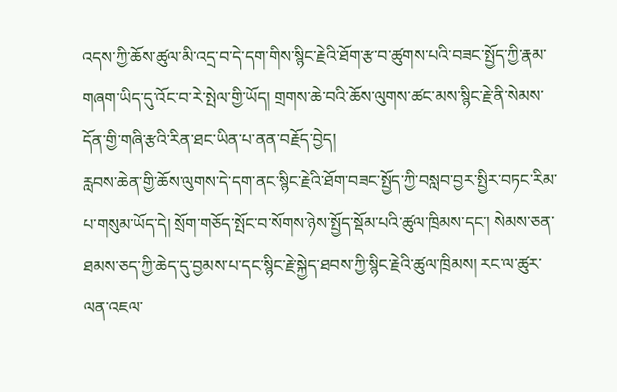འདས་ཀྱི་ཆོས་ཚུལ་མི་འདྲ་བ་དེ་དག་གིས་སྙིང་རྗེའི་ཐོག་རྩ་བ་ཚུགས་པའི་བཟང་སྤྱོད་ཀྱི་རྣམ་གཞག་ཡིད་དུ་འོང་བ་རེ་སྤེལ་གྱི་ཡོད། གྲགས་ཆེ་བའི་ཆོས་ལུགས་ཚང་མས་སྙིང་རྗེ་ནི་སེམས་དོན་གྱི་གཞི་རྩའི་རིན་ཐང་ཡིན་པ་ནན་བརྗོད་བྱེད།
རླབས་ཆེན་གྱི་ཆོས་ལུགས་དེ་དག་ནང་སྙིང་རྗེའི་ཐོག་བཟང་སྤྱོད་ཀྱི་བསླབ་བྱར་སྤྱིར་བཏང་རིམ་པ་གསུམ་ཡོད་དེ། སྲོག་གཅོད་སྤོང་བ་སོགས་ཉེས་སྤྱོད་སྡོམ་པའི་ཚུལ་ཁྲིམས་དང་། སེམས་ཅན་ཐམས་ཅད་ཀྱི་ཆེད་དུ་བྱམས་པ་དང་སྙིང་རྗེ་སྐྱེད་ཐབས་ཀྱི་སྙིང་རྗེའི་ཚུལ་ཁྲིམས། རང་ལ་ཚུར་ལན་འཇལ་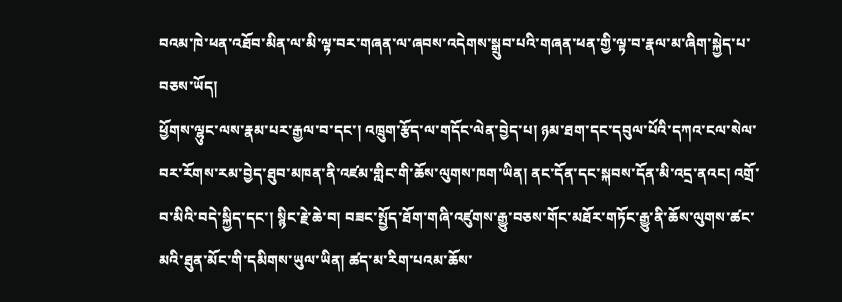བའམ་ཁེ་ཕན་འཐོབ་མིན་ལ་མི་ལྟ་བར་གཞན་ལ་ཞབས་འདེགས་སྒྲུབ་པའི་གཞན་ཕན་གྱི་ལྟ་བ་རྣལ་མ་ཞིག་སྐྱེད་པ་བཅས་ཡོད།
ཕྱོགས་ལྷུང་ལས་རྣམ་པར་རྒྱལ་བ་དང་། འཁྲུག་རྩོད་ལ་གདོང་ལེན་བྱེད་པ། ཉམ་ཐག་དང་དབུལ་པོའི་དཀའ་ངལ་སེལ་བར་རོགས་རམ་བྱེད་ཐུབ་མཁན་ནི་འཛམ་གླིང་གི་ཆོས་ལུགས་ཁག་ཡིན། ནང་དོན་དང་སྐབས་དོན་མི་འདྲ་ནའང། འགྲོ་བ་མིའི་བདེ་སྐྱིད་དང་། སྙིང་རྗེ་ཆེ་བ། བཟང་སྤྱོད་ཐོག་གཞི་འཛུགས་རྒྱུ་བཅས་གོང་མཐོར་གཏོང་རྒྱུ་ནི་ཆོས་ལུགས་ཚང་མའི་ཐུན་མོང་གི་དམིགས་ཡུལ་ཡིན། ཚད་མ་རིག་པའམ་ཆོས་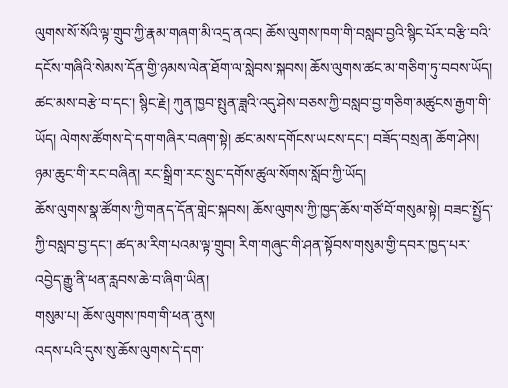ལུགས་སོ་སོའི་ལྟ་གྲུབ་ཀྱི་རྣམ་གཞག་མི་འདྲ་ནའང། ཆོས་ལུགས་ཁག་གི་བསླབ་བྱའི་སྙིང་པོར་བརྩི་བའི་དངོས་གཞིའི་སེམས་དོན་གྱི་ཉམས་ལེན་ཐོག་ལ་སླེབས་སྐབས། ཆོས་ལུགས་ཚང་མ་གཅིག་ཏུ་བབས་ཡོད། ཚང་མས་བརྩེ་བ་དང་། སྙིང་རྗེ། ཀུན་ཁྱབ་སྤུན་ཟླའི་འདུ་ཤེས་བཅས་ཀྱི་བསླབ་བྱ་གཅིག་མཚུངས་རྒྱག་གི་ཡོད། ལེགས་ཚོགས་དེ་དག་གཞིར་བཞག་སྟེ། ཚང་མས་དགོངས་ཡངས་དང་། བཟོད་བསྲན། ཆོག་ཤེས། ཉམ་ཆུང་གི་རང་བཞིན། རང་སྒྲིག་རང་སྲུང་དགོས་ཚུལ་སོགས་སློབ་ཀྱི་ཡོད།
ཆོས་ལུགས་སྣ་ཚོགས་ཀྱི་གནད་དོན་གླེང་སྐབས། ཆོས་ལུགས་ཀྱི་ཁྱད་ཆོས་གཙོ་བོ་གསུམ་སྟེ། བཟང་སྤྱོད་ཀྱི་བསླབ་བྱ་དང་། ཚད་མ་རིག་པའམ་ལྟ་གྲུབ། རིག་གཞུང་གི་ཤན་སྟོབས་གསུམ་གྱི་དབར་ཁྱད་པར་འབྱེད་རྒྱུ་ནི་ཕན་རླབས་ཆེ་བ་ཞིག་ཡིན།
གསུམ་པ། ཆོས་ལུགས་ཁག་གི་ཕན་ནུས།
འདས་པའི་དུས་སུ་ཆོས་ལུགས་དེ་དག་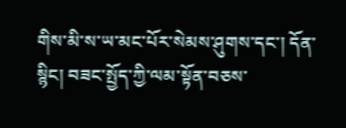གིས་མི་ས་ཡ་མང་པོར་སེམས་ཤུགས་དང་། དོན་སྙིང། བཟང་སྤྱོད་ཀྱི་ལམ་སྟོན་བཅས་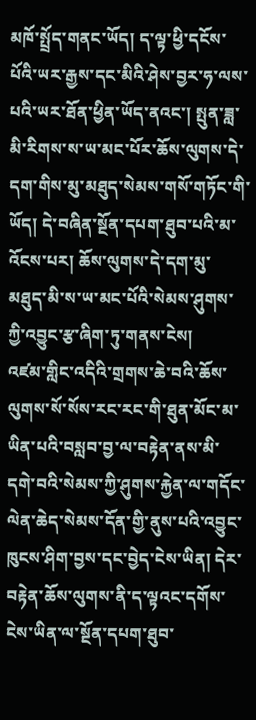མཁོ་སྤྲོད་གནང་ཡོད། ད་ལྟ་ཕྱི་དངོས་པོའི་ཡར་རྒྱས་དང་མིའི་ཤེས་བྱར་ཧ་ལས་པའི་ཡར་ཐོན་ཕྱིན་ཡོད་ནའང་། སྤུན་ཟླ་མི་རིགས་ས་ཡ་མང་པོར་ཆོས་ལུགས་དེ་དག་གིས་མུ་མཐུད་སེམས་གསོ་གཏོང་གི་ཡོད། དེ་བཞིན་སྔོན་དཔག་ཐུབ་པའི་མ་འོངས་པར། ཆོས་ལུགས་དེ་དག་མུ་མཐུད་མི་ས་ཡ་མང་པོའི་སེམས་ཤུགས་ཀྱི་འབྱུང་རྩ་ཞིག་ཏུ་གནས་ངེས།
འཛམ་གླིང་འདིའི་གྲགས་ཆེ་བའི་ཆོས་ལུགས་སོ་སོས་རང་རང་གི་ཐུན་མོང་མ་ཡིན་པའི་བསླབ་བྱ་ལ་བརྟེན་ནས་མི་དགེ་བའི་སེམས་ཀྱི་ཤུགས་རྐྱེན་ལ་གདོང་ལེན་ཆེད་སེམས་དོན་གྱི་ནུས་པའི་འབྱུང་ཁུངས་ཤིག་བྱས་དང་བྱེད་ངེས་ཡིན། དེར་བརྟེན་ཆོས་ལུགས་ནི་ད་ལྟའང་དགོས་ངེས་ཡིན་ལ་སྔོན་དཔག་ཐུབ་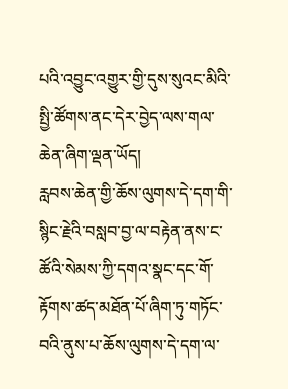པའི་འབྱུང་འགྱུར་གྱི་དུས་སུའང་མིའི་སྤྱི་ཚོགས་ནང་དེར་བྱེད་ལས་གལ་ཆེན་ཞིག་ལྡན་ཡོད།
རླབས་ཆེན་གྱི་ཆོས་ལུགས་དེ་དག་གི་སྙིང་རྗེའི་བསླབ་བྱ་ལ་བརྟེན་ནས་ང་ཚོའི་སེམས་ཀྱི་དགའ་སྣང་དང་གོ་རྟོགས་ཚད་མཐོན་པོ་ཞིག་ཏུ་གཏོང་བའི་ནུས་པ་ཆོས་ལུགས་དེ་དག་ལ་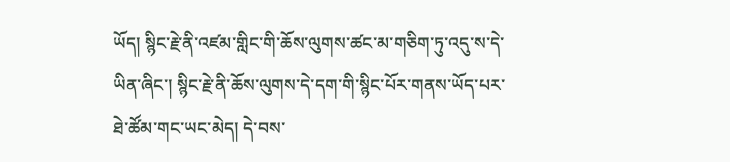ཡོད། སྙིང་རྗེ་ནི་འཛམ་གླིང་གི་ཆོས་ལུགས་ཚང་མ་གཅིག་ཏུ་འདུ་ས་དེ་ཡིན་ཞིང་། སྙིང་རྗེ་ནི་ཆོས་ལུགས་དེ་དག་གི་སྙིང་པོར་གནས་ཡོད་པར་ཐེ་ཚོམ་གང་ཡང་མེད། དེ་བས་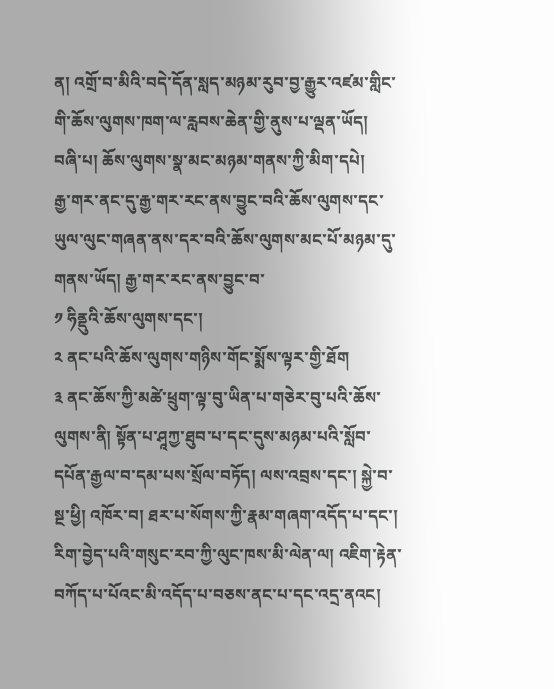ན། འགྲོ་བ་མིའི་བདེ་དོན་སླད་མཉམ་རུབ་བྱ་རྒྱུར་འཛམ་གླིང་གི་ཆོས་ལུགས་ཁག་ལ་རླབས་ཆེན་གྱི་ནུས་པ་ལྡན་ཡོད།
བཞི་པ། ཆོས་ལུགས་སྣ་མང་མཉམ་གནས་ཀྱི་མིག་དཔེ།
རྒྱ་གར་ནང་དུ་རྒྱ་གར་རང་ནས་བྱུང་བའི་ཆོས་ལུགས་དང་ཡུལ་ལུང་གཞན་ནས་དར་བའི་ཆོས་ལུགས་མང་པོ་མཉམ་དུ་གནས་ཡོད། རྒྱ་གར་རང་ནས་བྱུང་བ་
༡ ཧིནྡུའི་ཆོས་ལུགས་དང་།
༢ ནང་པའི་ཆོས་ལུགས་གཉིས་གོང་སྨོས་ལྟར་གྱི་ཐོག
༣ ནང་ཆོས་ཀྱི་མཚེ་ཕྲུག་ལྟ་བུ་ཡིན་པ་གཅེར་བུ་པའི་ཆོས་ལུགས་ནི། སྟོན་པ་ཤཱཀྱ་ཐུབ་པ་དང་དུས་མཉམ་པའི་སློབ་དཔོན་རྒྱལ་བ་དམ་པས་སྲོལ་བཏོད། ལས་འབྲས་དང་། སྐྱེ་བ་སྔ་ཕྱི། འཁོར་བ། ཐར་པ་སོགས་ཀྱི་རྣམ་གཞག་འདོད་པ་དང་། རིག་བྱེད་པའི་གསུང་རབ་ཀྱི་ལུང་ཁས་མི་ལེན་ལ། འཇིག་རྟེན་བཀོད་པ་པོའང་མི་འདོད་པ་བཅས་ནང་པ་དང་འདྲ་ནའང།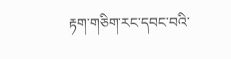རྟག་གཅིག་རང་དབང་བའི་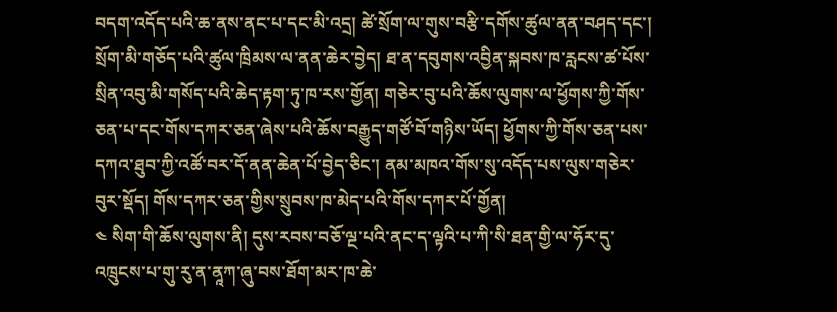བདག་འདོད་པའི་ཆ་ནས་ནང་པ་དང་མི་འདྲ། ཚེ་སྲོག་ལ་གུས་བརྩི་དགོས་ཚུལ་ནན་བཤད་དང་། སྲོག་མི་གཅོད་པའི་ཚུལ་ཁྲིམས་ལ་ནན་ཆེར་བྱེད། ཐ་ན་དབུགས་འབྱིན་སྐབས་ཁ་རླངས་ཚ་པོས་སྲིན་འབུ་མི་གསོད་པའི་ཆེད་རྟག་ཏུ་ཁ་རས་གྱོན། གཅེར་བུ་པའི་ཆོས་ལུགས་ལ་ཕྱོགས་ཀྱི་གོས་ཅན་པ་དང་གོས་དཀར་ཅན་ཞེས་པའི་ཆོས་བརྒྱུད་གཙོ་བོ་གཉིས་ཡོད། ཕྱོགས་ཀྱི་གོས་ཅན་པས་དཀའ་ཐུབ་ཀྱི་འཚོ་བར་དོ་ནན་ཆེན་པོ་བྱེད་ཅིང་། ནམ་མཁའ་གོས་སུ་འདོད་པས་ལུས་གཅེར་བུར་སྡོད། གོས་དཀར་ཅན་གྱིས་སྲུབས་ཁ་མེད་པའི་གོས་དཀར་པོ་གྱོན།
༤ སིག་གི་ཆོས་ལུགས་ནི། དུས་རབས་བཅོ་ལྔ་པའི་ནང་ད་ལྟའི་པ་ཀི་སི་ཐན་གྱི་ལ་ཧོར་དུ་འཁྲུངས་པ་གུ་རུ་ན་ནཱཀ་ཞུ་བས་ཐོག་མར་ཁ་ཆེ་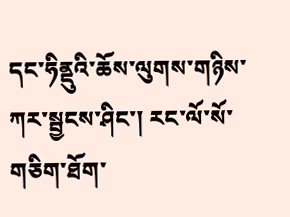དང་ཧིནྡུའི་ཆོས་ལུགས་གཉིས་ཀར་སྦྱངས་ཤིང་། རང་ལོ་སོ་གཅིག་ཐོག་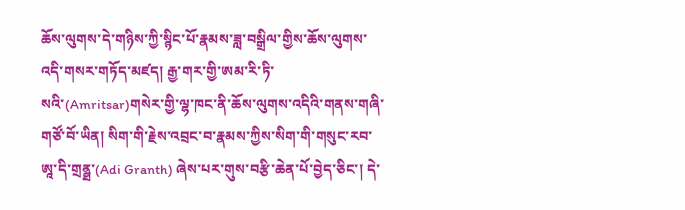ཆོས་ལུགས་དེ་གཉིས་ཀྱི་སྙིང་པོ་རྣམས་ཟླ་བསྒྲིལ་གྱིས་ཆོས་ལུགས་འདི་གསར་གཏོད་མཛད། རྒྱ་གར་གྱི་ཨམ་རི་ཏི་སའི་(Amritsar)གསེར་གྱི་ལྷ་ཁང་ནི་ཆོས་ལུགས་འདིའི་གནས་གཞི་གཙོ་བོ་ཡིན། སིག་གི་རྗེས་འབྲང་བ་རྣམས་ཀྱིས་སིག་གི་གསུང་རབ་ཨཱ་དི་གྲནྠ་(Adi Granth) ཞེས་པར་གུས་བརྩི་ཆེན་པོ་བྱེད་ཅིང་། དེ་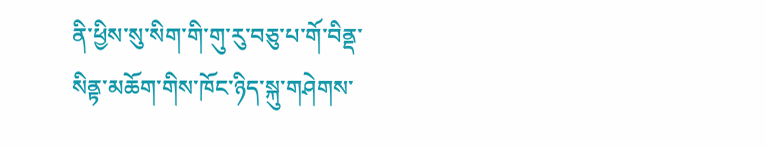ནི་ཕྱིས་སུ་སིག་གི་གུ་རུ་བཅུ་པ་གོ་བིནྡ་སིནྟ་མཆོག་གིས་ཁོང་ཉིད་སྐུ་གཤེགས་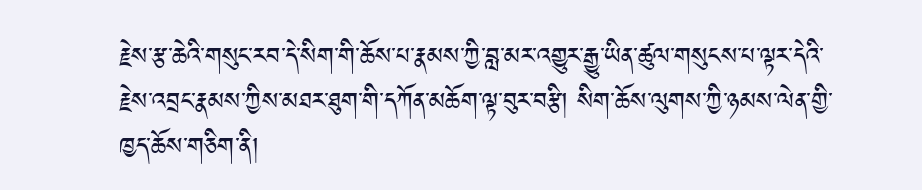རྗེས་རྩ་ཆེའི་གསུང་རབ་དེ་སིག་གི་ཆོས་པ་རྣམས་ཀྱི་བླ་མར་འགྱུར་རྒྱུ་ཡིན་ཚུལ་གསུངས་པ་ལྟར་དེའི་རྗེས་འབྲང་རྣམས་ཀྱིས་མཐར་ཐུག་གི་དཀོན་མཆོག་ལྟ་བུར་བརྩི། སིག་ཆོས་ལུགས་ཀྱི་ཉམས་ལེན་གྱི་ཁྱད་ཆོས་གཅིག་ནི།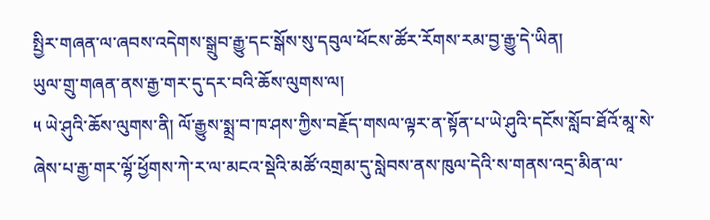སྤྱིར་གཞན་ལ་ཞབས་འདེགས་སྒྲུབ་རྒྱུ་དང་སྒོས་སུ་དབུལ་ཕོངས་ཚོར་རོགས་རམ་བྱ་རྒྱུ་དེ་ཡིན།
ཡུལ་གྲུ་གཞན་ནས་རྒྱ་གར་དུ་དར་བའི་ཆོས་ལུགས་ལ།
༥ ཡེ་ཤུའི་ཆོས་ལུགས་ནི། ལོ་རྒྱུས་སྨྲ་བ་ཁ་ཤས་ཀྱིས་བརྗོད་གསལ་ལྟར་ན་སྟོན་པ་ཡེ་ཤུའི་དངོས་སློབ་ཐོའོ་མཱ་སེ་ཞེས་པ་རྒྱ་གར་ལྷོ་ཕྱོགས་ཀེ་ར་ལ་མངའ་སྡེའི་མཚོ་འགྲམ་དུ་སླེབས་ནས་ཁུལ་དེའི་ས་གནས་འདྲ་མིན་ལ་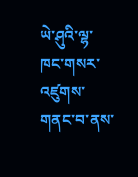ཡེ་ཤུའི་ལྷ་ཁང་གསར་འཛུགས་གནང་བ་ནས་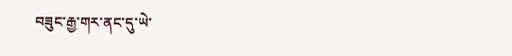བཟུང་རྒྱ་གར་ནང་དུ་ཡེ་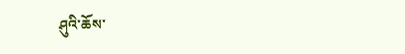ཤུའི་ཆོས་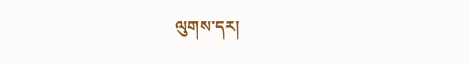ལུགས་དར།